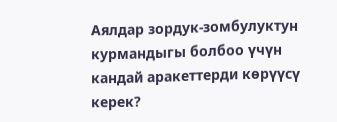Аялдар зордук-зомбулуктун курмандыгы болбоо үчүн кандай аракеттерди көрүүсү керек?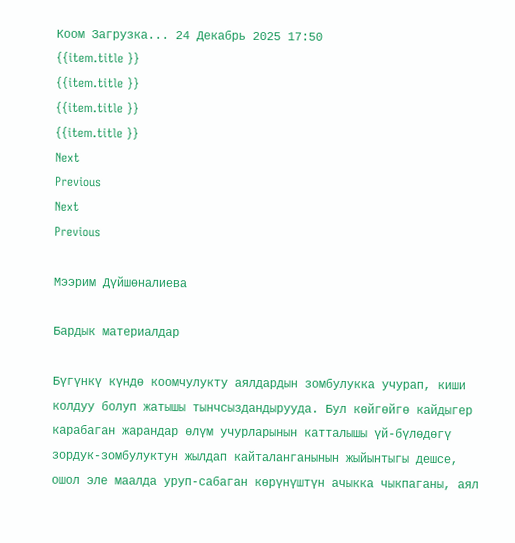Коом Загрузка... 24 Декабрь 2025 17:50
{{item.title }}
{{item.title }}
{{item.title }}
{{item.title }}
Next
Previous
Next
Previous

Мээрим Дүйшөналиева

Бардык материалдар

Бүгүнкү күндө коомчулукту аялдардын зомбулукка учурап, киши колдуу болуп жатышы тынчсыздандырууда. Бул көйгөйгө кайдыгер карабаган жарандар өлүм учурларынын катталышы үй-бүлөдөгү зордук-зомбулуктун жылдап кайталанганынын жыйынтыгы дешсе, ошол эле маалда уруп-сабаган көрүнүштүн ачыкка чыкпаганы, аял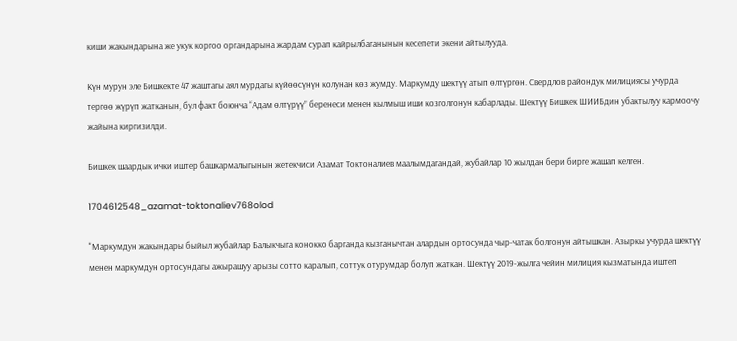киши жакындарына же укук коргоо органдарына жардам сурап кайрылбаганынын кесепети экени айтылууда.

Күн мурун эле Бишкекте 47 жаштагы аял мурдагы күйөөсүнүн колунан көз жумду. Маркумду шектүү атып өлтүргөн. Свердлов райондук милициясы учурда тергөө жүрүп жатканын, бул факт боюнча “Адам өлтүрүү” беренеси менен кылмыш иши козголгонун кабарлады. Шектүү Бишкек ШИИБдин убактылуу кармоочу жайына киргизилди.

Бишкек шаардык ички иштер башкармалыгынын жетекчиси Азамат Токтоналиев маалымдагандай, жубайлар 10 жылдан бери бирге жашап келген.

1704612548_azamat-toktonaliev768olod

"Маркумдун жакындары быйыл жубайлар Балыкчыга конокко барганда кызганычтан алардын ортосунда чыр-чатак болгонун айтышкан. Азыркы учурда шектүү менен маркумдун ортосундагы ажырашуу арызы сотто каралып, соттук отурумдар болуп жаткан. Шектүү 2019-жылга чейин милиция кызматында иштеп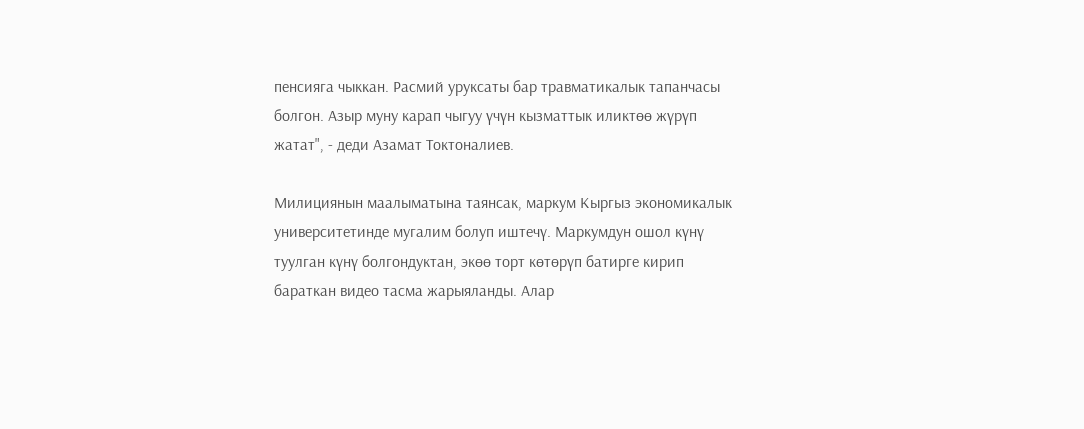пенсияга чыккан. Расмий уруксаты бар травматикалык тапанчасы болгон. Азыр муну карап чыгуу үчүн кызматтык иликтөө жүрүп жатат", - деди Азамат Токтоналиев.

Милициянын маалыматына таянсак, маркум Кыргыз экономикалык университетинде мугалим болуп иштечү. Маркумдун ошол күнү туулган күнү болгондуктан, экөө торт көтөрүп батирге кирип бараткан видео тасма жарыяланды. Алар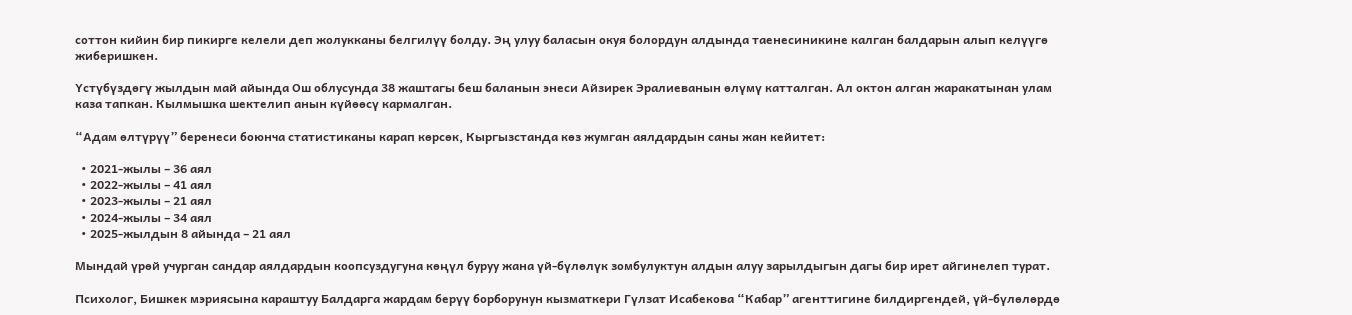соттон кийин бир пикирге келели деп жолукканы белгилүү болду. Эң улуу баласын окуя болордун алдында таенесиникине калган балдарын алып келүүгө жиберишкен.

Үстүбүздөгү жылдын май айында Ош облусунда 38 жаштагы беш баланын энеси Айзирек Эралиеванын өлүмү катталган. Ал октон алган жаракатынан улам каза тапкан. Кылмышка шектелип анын күйөөсү кармалган.

“Адам өлтүрүү” беренеси боюнча статистиканы карап көрсөк, Кыргызстанда көз жумган аялдардын саны жан кейитет:

  • 2021-жылы – 36 аял
  • 2022-жылы – 41 аял
  • 2023-жылы – 21 аял
  • 2024-жылы – 34 аял
  • 2025-жылдын 8 айында – 21 аял

Мындай үрөй учурган сандар аялдардын коопсуздугуна көңүл буруу жана үй-бүлөлүк зомбулуктун алдын алуу зарылдыгын дагы бир ирет айгинелеп турат.

Психолог, Бишкек мэриясына караштуу Балдарга жардам берүү борборунун кызматкери Гүлзат Исабекова “Кабар” агенттигине билдиргендей, үй-бүлөлөрдө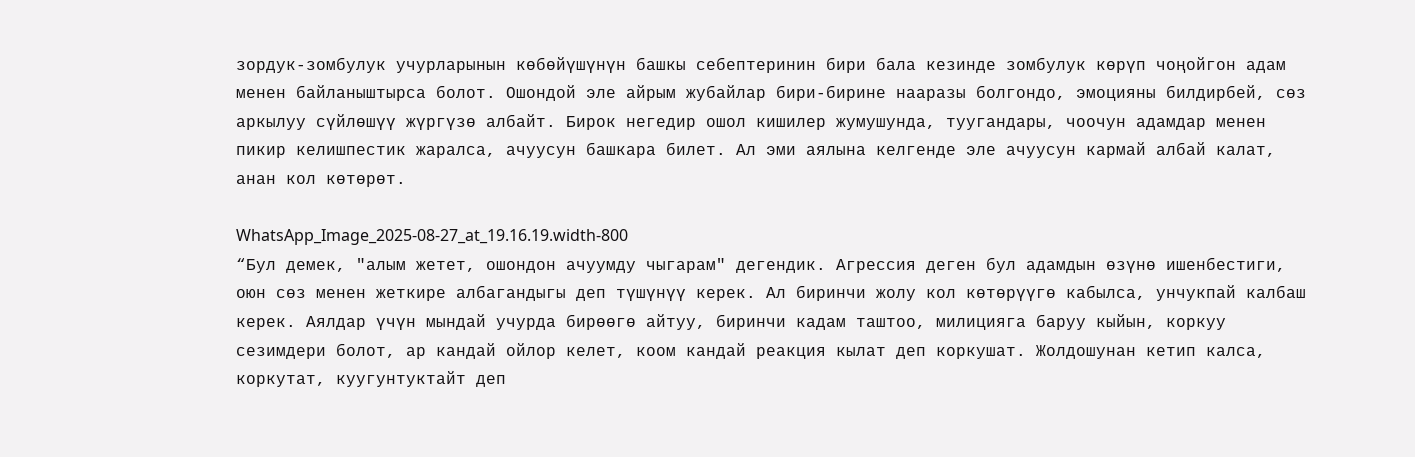зордук-зомбулук учурларынын көбөйүшүнүн башкы себептеринин бири бала кезинде зомбулук көрүп чоңойгон адам менен байланыштырса болот. Ошондой эле айрым жубайлар бири-бирине нааразы болгондо, эмоцияны билдирбей, сөз аркылуу сүйлөшүү жүргүзө албайт. Бирок негедир ошол кишилер жумушунда, туугандары, чоочун адамдар менен пикир келишпестик жаралса, ачуусун башкара билет. Ал эми аялына келгенде эле ачуусун кармай албай калат, анан кол көтөрөт.

WhatsApp_Image_2025-08-27_at_19.16.19.width-800
“Бул демек, "алым жетет, ошондон ачуумду чыгарам" дегендик. Агрессия деген бул адамдын өзүнө ишенбестиги, оюн сөз менен жеткире албагандыгы деп түшүнүү керек. Ал биринчи жолу кол көтөрүүгө кабылса, унчукпай калбаш керек. Аялдар үчүн мындай учурда бирөөгө айтуу, биринчи кадам таштоо, милицияга баруу кыйын, коркуу сезимдери болот, ар кандай ойлор келет, коом кандай реакция кылат деп коркушат. Жолдошунан кетип калса, коркутат, куугунтуктайт деп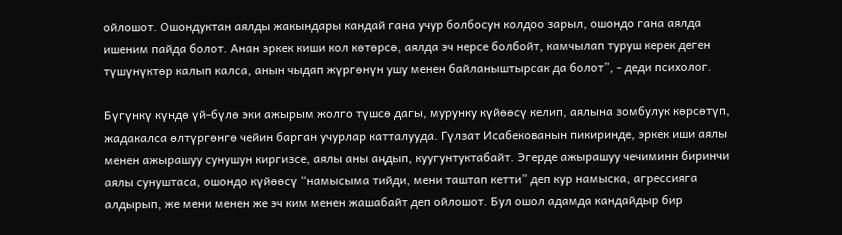ойлошот. Ошондуктан аялды жакындары кандай гана учур болбосун колдоо зарыл, ошондо гана аялда ишеним пайда болот. Анан эркек киши кол көтөрсө, аялда эч нерсе болбойт, камчылап туруш керек деген түшүнүктөр калып калса, анын чыдап жүргөнүн ушу менен байланыштырсак да болот”, - деди психолог.

Бүгүнкү күндө үй-бүлө эки ажырым жолго түшсө дагы, мурунку күйөөсү келип, аялына зомбулук көрсөтүп, жадакалса өлтүргөнгө чейин барган учурлар катталууда. Гүлзат Исабекованын пикиринде, эркек иши аялы менен ажырашуу сунушун киргизсе, аялы аны аңдып, куугунтуктабайт. Эгерде ажырашуу чечиминн биринчи аялы сунуштаса, ошондо күйөөсү “намысыма тийди, мени таштап кетти” деп кур намыска, агрессияга алдырып, же мени менен же эч ким менен жашабайт деп ойлошот. Бул ошол адамда кандайдыр бир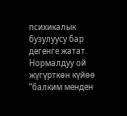психикалык бузулуусу бар дегенге жатат. Нормалдуу ой жүгүрткөн күйөө “балким менден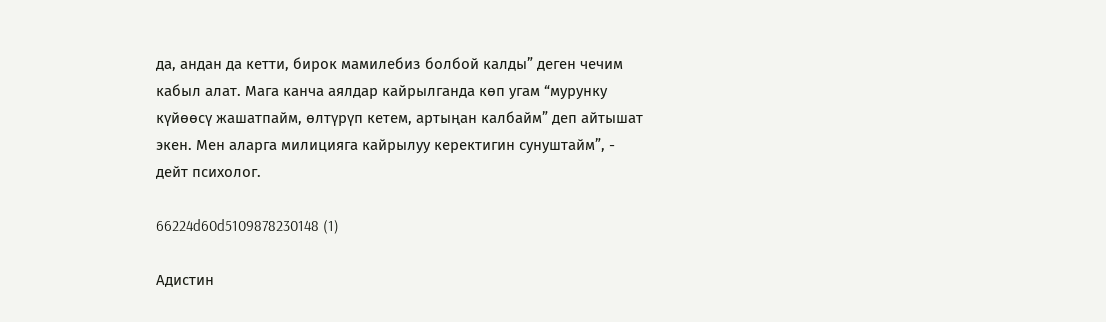да, андан да кетти, бирок мамилебиз болбой калды” деген чечим кабыл алат. Мага канча аялдар кайрылганда көп угам “мурунку күйөөсү жашатпайм, өлтүрүп кетем, артыңан калбайм” деп айтышат экен. Мен аларга милицияга кайрылуу керектигин сунуштайм”, - дейт психолог.

66224d60d5109878230148 (1)

Адистин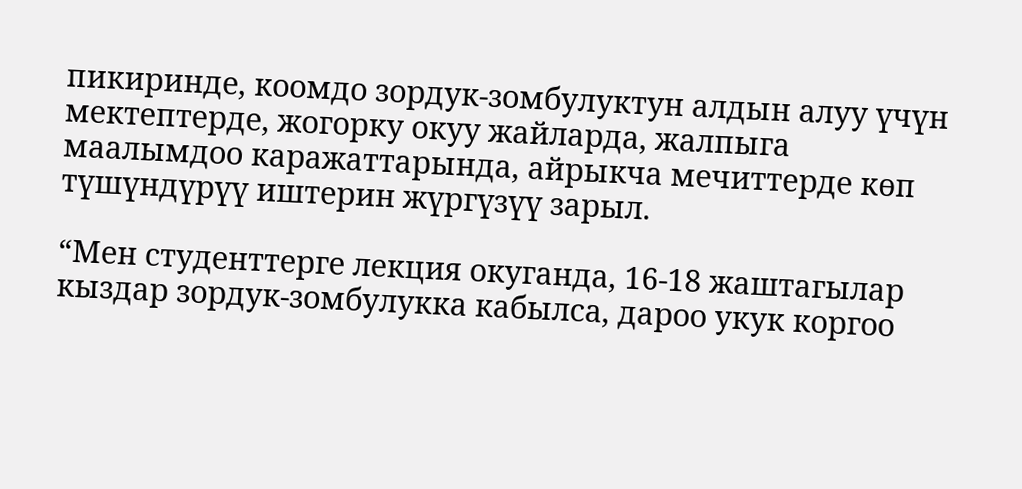пикиринде, коомдо зордук-зомбулуктун алдын алуу үчүн мектептерде, жогорку окуу жайларда, жалпыга маалымдоо каражаттарында, айрыкча мечиттерде көп түшүндүрүү иштерин жүргүзүү зарыл.

“Мен студенттерге лекция окуганда, 16-18 жаштагылар кыздар зордук-зомбулукка кабылса, дароо укук коргоо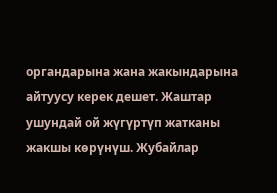органдарына жана жакындарына айтуусу керек дешет. Жаштар ушундай ой жүгүртүп жатканы жакшы көрүнүш. Жубайлар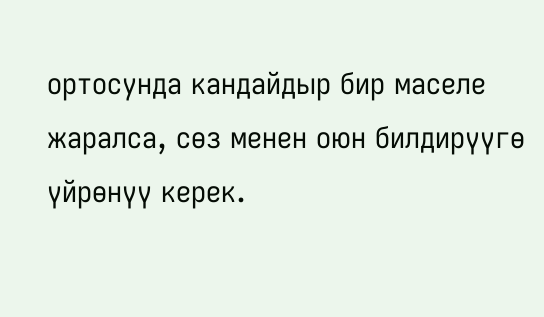ортосунда кандайдыр бир маселе жаралса, сөз менен оюн билдирүүгө үйрөнүү керек.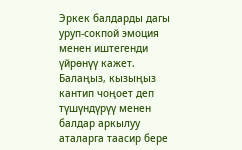Эркек балдарды дагы уруп-сокпой эмоция менен иштегенди үйрөнүү кажет. Балаңыз, кызыңыз кантип чоңоет деп түшүндүрүү менен балдар аркылуу аталарга таасир бере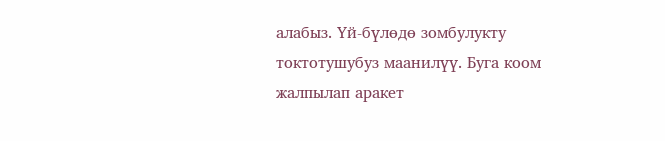алабыз. Үй-бүлөдө зомбулукту токтотушубуз маанилүү. Буга коом жалпылап аракет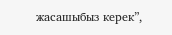жасашыбыз керек”,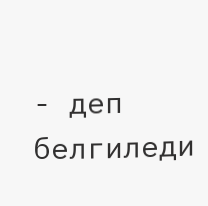- деп белгиледи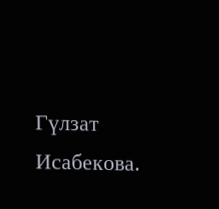Гүлзат Исабекова.